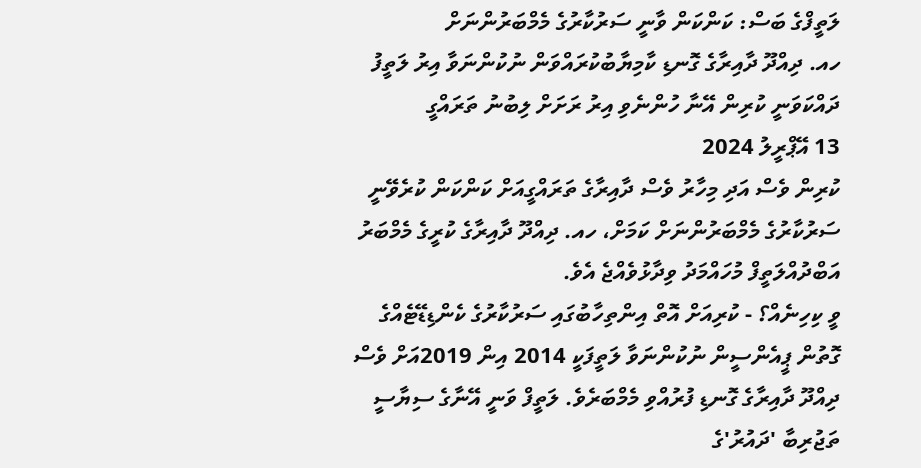ލަތީފްގެ ބަސް: ކަންކަން ވާނީ ސަރުކާރުގެ މެމްބަރުންނަށް
ހއ. ދިއްދޫ ދާއިރާގެ ގޮނޑި ކާމިޔާބުކުރައްވަން ނުކުންނަވާ އިރު ލަތީފު ދައްކަވަނީ ކުރިން އޭނާ ހުންނެވި އިރު ރަށަށް ލިބުނު ތަރައްގީ
13 އޭޕްރީލު 2024
ކުރިން ވެސް އަދި މިހާރު ވެސް ދާއިރާގެ ތަރައްގީއަށް ކަންކަން ކުރެވޭނީ ސަރުކާރުގެ މެމްބަރުންނަށް ކަމަށް، ހއ. ދިއްދޫ ދާއިރާގެ ކުރީގެ މެމްބަރު އަބްދުއްލަތީފް މުހައްމަދު ވިދާޅުވެއްޖެ އެވެ.
ވީ ކިހިނެއް؟ - ކުރިއަށް އޮތް އިންތިހާބުގައި ސަރުކާރުގެ ކެންޑިޑޭޓެއްގެ ގޮތުން ޕީއެންސީން ނުކުންނަވާ ލަތީފަކީ 2014 އިން 2019އަށް ވެސް ދިއްދޫ ދާއިރާގެ ގޮނޑި ފުރުއްވި މެމްބަރެވެ. ލަތީފް ވަނީ އޭނާގެ ސިޔާސީ ތަޖުރިބާ 'ދައުރު'ގެ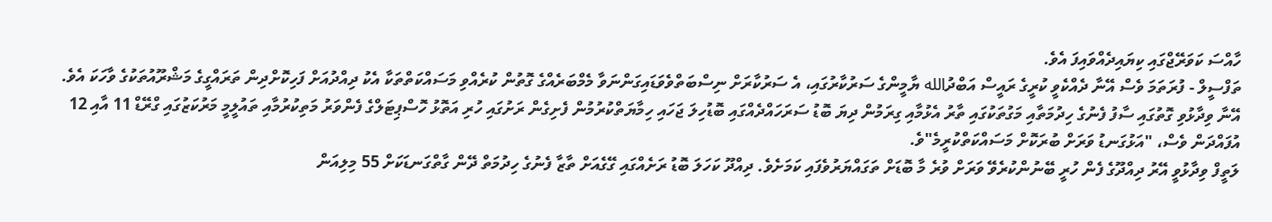ހާއްސަ ކަވަރޭޖްގައި ކިޔައިދެއްވައިފަ އެވެ.
ތަފްސީލް - ފުރަތަމަ ވެސް އޭނާ ދެއްކެވީ ކުރީގެ ރައީސް އަބްދުالله ޔާމީންގެ ސަރުކާރުގައި، އެ ސަރުކާރަށް ނިސްބަތްވެވަޑައިގަންނަވާ މެމްބަރެއްގެ ގޮތުން ކުރެއްވި މަސައްކަތްތަކާ އެކު ދިއްދުއަށް ފަހިކޮށްދިން ތަރައްގީގެ މަޝްރޫއުތަކުގެ ވާހަކަ އެވެ.
އޭނާ ވިދާޅުވި ގޮތުގައި ސާފު ފެނުގެ ހިދުމަތާއި މަގުތަކުގައި ތާރު އެޅުމާއި ގިރަމުން ދިޔަ ބޮޑު ސަރަހައްދެއްގައި ބޮޑުހިލަ ޖަހައި ހިމާޔަތްކުރުމުން ފެށިގެން ރަށުގައި ހުރި އަތޮޅު ހޮސްޕިޓަލްގެ ފެންވަރު މަތިކުރުމާއި ތައުލީމީ މަރުކަޒުގައި ގްރޭޑް 11 އާއި 12 އުފައްދަން ވެސް، "އަޅުގަނޑު ވަރަށް ބުރަކޮށް މަސައްކަތްކުރީމެ"ވެ.
ލަތީފް ވިދާޅުވީ އޭރު ދިއްދޫގެ ފެން ހުރީ ބޭނުންކުރެވޭ ވަރަށް ވުރެ މާ ބޮޑަށް ތަގައްޔަރުވެފައި ކަމަށެވެ. ދިއްދޫ ކަހަލަ ބޮޑު ރަށެއްގައި ގޭގެއަށް ތާޒާ ފެނުގެ ހިދުމަތް ދޭން ގާތްގަނޑަކަށް 55 މިލިއަން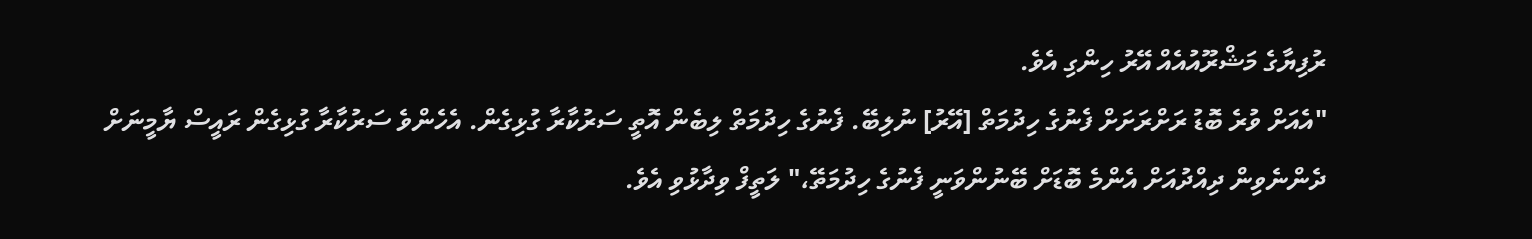ރުފިޔާގެ މަޝްރޫއުއެއް އޭރު ހިންގި އެވެ.
"އެއަށް ވުރެ ބޮޑު ރަށްރަށަށް ފެނުގެ ހިދުމަތް [އޭރު] ނުލިބޭ. ފެނުގެ ހިދުމަތް ލިބެން އޮތީ ސަރުކާރާ ގުޅިގެން. އެހެންވެ ސަރުކާރާ ގުޅިގެން ރައީސް ޔާމީނަށް ދެންނެވިން ދިއްދުއަށް އެންމެ ބޮޑަށް ބޭނުންވަނީ ފެނުގެ ހިދުމަތޭ،" ލަތީފް ވިދާޅުވި އެވެ.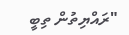"ރައްޔިތުން ތިބީ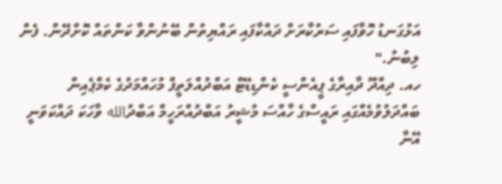އަޅުގަނޑު ހޮވާފައި ސަރުކާރަށް ދައްކާފައި ރައްޔިތުން ބޭނުންވާ ކަންތައް ކޮށްދޭން. ފެން ލިބުނު."
ހއ. ދިއްދޫ ދާއިރާގެ ޕީއެންސީ ކެންޑިޑޭޓް އަބްދުއްލަތީފް މުހައްމަދުގެ ކެމްޕެއިން ބައްދަލުވުމެއްގައި ރައީސްގެ ހާއްސަ މުޝީރު އަބްދުއްރަހީމް އަބްދުالله ވާހަކަ ދައްކަވަނީ
އޭނާ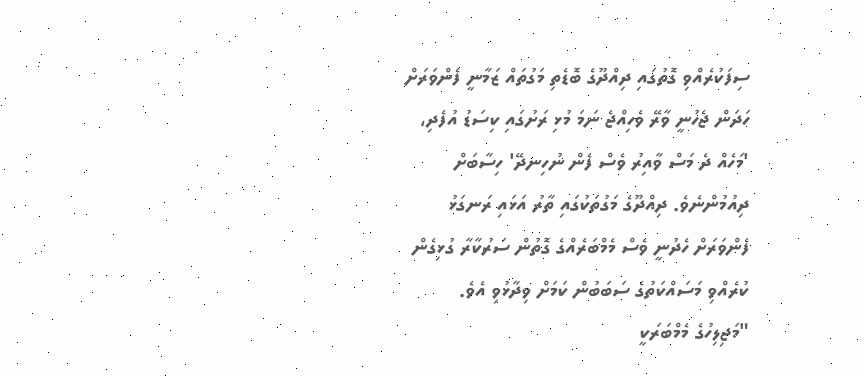ސިފަކުރެއްވި ގޮތުގައި ދިއްދޫގެ ބޮޑެތި މަގުތައް ޒަމާނީ ފެންވަރަށް ހަދަން ޖެހުނީ ވާރޭ ވެހިއްޖެ ނަމަ މުޅި ރަށުގައި ކިސަޑު އުފެދި، 'މަހެއް ދެ މަސް ވާއިރު ވެސް ފެން ނުހިނދޭ' ހިސާބަށް ދިއުމުންނެވެ. ދިއްދޫގެ މަގުތަކުގައި ތާރު އަޅައި ރަނގަޅު ފެންވަރަށް ހެދުނީ ވެސް މެމްބަރެއްގެ ގޮތުން ސަރުކާރާ ގުޅިގެން ކުރެއްވި މަސައްކަތުގެ ސަބަބުން ކަމަށް ވިދާޅުވި އެވެ.
"މަޖިލިހުގެ މެމްބަރަކީ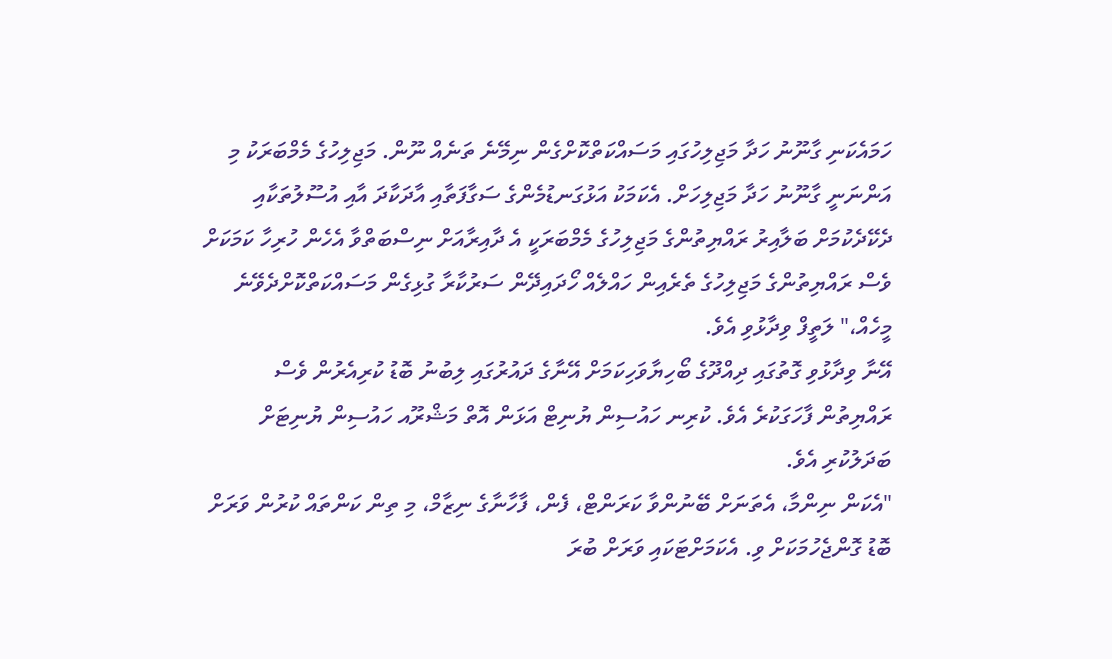ހަމައެކަނި ގާނޫނު ހަދާ މަޖިލިހުގައި މަސައްކަތްކޮށްގެން ނިމޭނެ ތަނެއް ނޫން. މަޖިލިހުގެ މެމްބަރަކު މި އަންނަނީ ގާނޫނު ހަދާ މަޖިލިހަށް. އެކަމަކު އަޅުގަނޑުމެންގެ ސަގާފަތާއި އާދަކާދަ އާއި އުސޫލުތަކާއި ދެކޭދެކުމަށް ބަލާއިރު ރައްޔިތުންގެ މަޖިލިހުގެ މެމްބަރަކީ އެ ދާއިރާއަށް ނިސްބަތްވާ އެހެން ހުރިހާ ކަމަކަށް ވެސް ރައްޔިތުންގެ މަޖިލިހުގެ ތެރެއިން ހައްލެއް ހޯދައިދޭން ސަރުކާރާ ގުޅިގެން މަސައްކަތްކޮށްދެވޭނެ މީހެއް،" ލަތީފް ވިދާޅުވި އެވެ.
އޭނާ ވިދާޅުވި ގޮތުގައި ދިއްދޫގެ ބޯހިޔާވަހިކަމަށް އޭނާގެ ދައުރުގައި ލިބުނު ބޮޑު ކުރިއެރުން ވެސް ރައްޔިތުން ފާހަގަކުރެ އެވެ. ކުރިނ ހައުސިން ޔުނިޓް އަޅަން އޮތް މަޝްރޫއ ހައުސިން ޔުނިޓަށް ބަދަލުކުރި އެވެ.
"އެކަން ނިންމާ، އެތަނަށް ބޭނުންވާ ކަރަންޓް، ފެން، ފާހާނާގެ ނިޒާމް، މި ތިން ކަންތައް ކުރުން ވަރަށް ބޮޑު ގޮންޖެހުމަކަށް ވި. އެކަމަށްޓަކައި ވަރަށް ބުރަ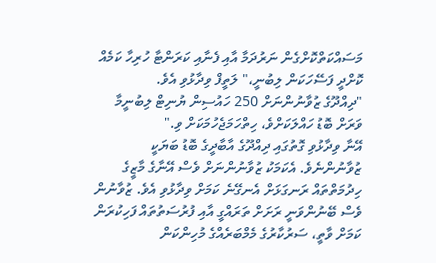މަސައްކަތްކޮށްގެން ނަރުދަމާ އާއި ފެނާއި ކަރަންޓާ ހުރިހާ ކަމެއް ކޮށްދީ ފަސޭހަކަން ލިބުނީ،" ލަތީފް ވިދާޅުވި އެވެ.
"ދިއްދޫގެ ޒުވާނުންނަށް 250 ހައުސިން ޔުނިޓް ލިބުނީމާ ވަރަށް ބޮޑު ހައްލަކަށްވެ، ހިތްހަމަޖެހުމަކަށް ވި."
އޭނާ ވިދާޅުވި ގޮތުގައި ދިއްދޫގެ އާބާދީގެ ބޮޑު ބަޔަކީ ޒުވާނުންނެވެ. އެކަމަކު ޒުވާނުންނަށް ވެސް އޭނާގެ މާޒީގެ ހިދުމަތްތައް ރަނގަޅަށް އެނގޭނެ ކަމަށް ވިދާޅުވި އެވެ. ޒުވާނުން ވެސް ބޭނުންވަނީ ރަށަށް ތަރައްގީ އާއި ފުރުސަތުތައް ފަހިކުރަން ކަމަށް ވާތީ، ސަރުކާރުގެ މެމްބަރެއްގެ މުހިންކަން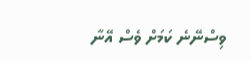ވިސްނޭނެ ކަމަށް ވެސް އޭނާ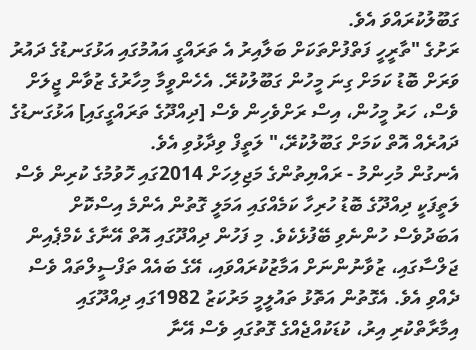ގަބޫލުކުރައްވަ އެވެ.
ރަށުގެ "ތާރީހީ ފަތްފުށްތަކަށް ބަލާއިރު އެ ތަރައްގީ އައުމުގައި އަޅުގަނޑުގެ ދައުރު ވަރަށް ބޮޑު ކަމަށް ގިނަ މީހުން ގަބޫލުކުރޭ. އެހެންވީމާ މިހާރުގެ ޒުވާން ޖީލަށް ވެސް، ހަރު މީހުން، އިސް ރަށްވެހިން ވެސް [ދިއްދޫގެ ތަރައްގީގައި] އަޅުގަނޑުގެ ދައުރެއް އޮތް ކަމަށް ގަބޫލުކުރޭ،" ލަތީފް ވިދާޅުވި އެވެ.
އެނގުން މުހިންމު - ރައްޔިތުންގެ މަޖިލިހަށް 2014ގައި ހޮވުމުގެ ކުރިން ވެސް ލަތީފަކީ ދިއްދޫގެ ބޮޑު ހުރިހާ ކަމެއްގައި އަމަލީ ގޮތުން އެންމެ އިސްކޮށް އަބަދުވެސް ހުންނެވި ބޭފުޅެކެވެ. މި ފަހުން ދިއްދޫގައި އޮތް އޭނާގެ ކެމްޕެއިން ޖަލްސާގައި، ޒުވާނުންނަށް އަމާޒުކުރައްވައި، އޭގެ ބައެއް ތަފްސީލްތައް ވެސް ދެއްވި އެވެ. އެގޮތުން އަތޮޅު ތައުލީމީ މަރުކަޒު 1982ގައި ދިއްދޫގައި އިމާރާތްކުރި އިރު، ކުޑަކުއްޖެއްގެ ގޮތުގައި ވެސް އޭނާ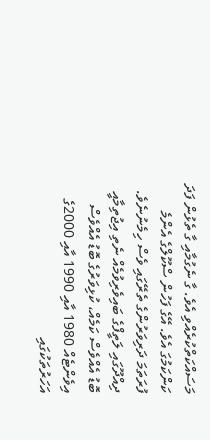މަސައްކަތްކުރެއްވި އެވެ. ގާ ނެގުމާއި ގާ ތެޅުން ފަދަ ކަންކަމުގަ އެވެ. އޭގެ ފަހުން ސްކޫލްގެ އެންމެ ފުރަތަމަ ދަރިވަރުންގެ ތެރޭގައި ވެސް ހިމެނުނެވެ.
ދިއްދޫގައި ލަތީފްގެ ބައިވެރިވުމެއް ނެތި އިޖުތިމާއީ ބޮޑު އެއްވެސް ކަމެއް، ކުޅިވަރުގެ ބޮޑު އެއްވެސް އިވެންޓެއް 1980 އާއި 1990 އާއި 2000ގެ އަހަރުތަކުގައި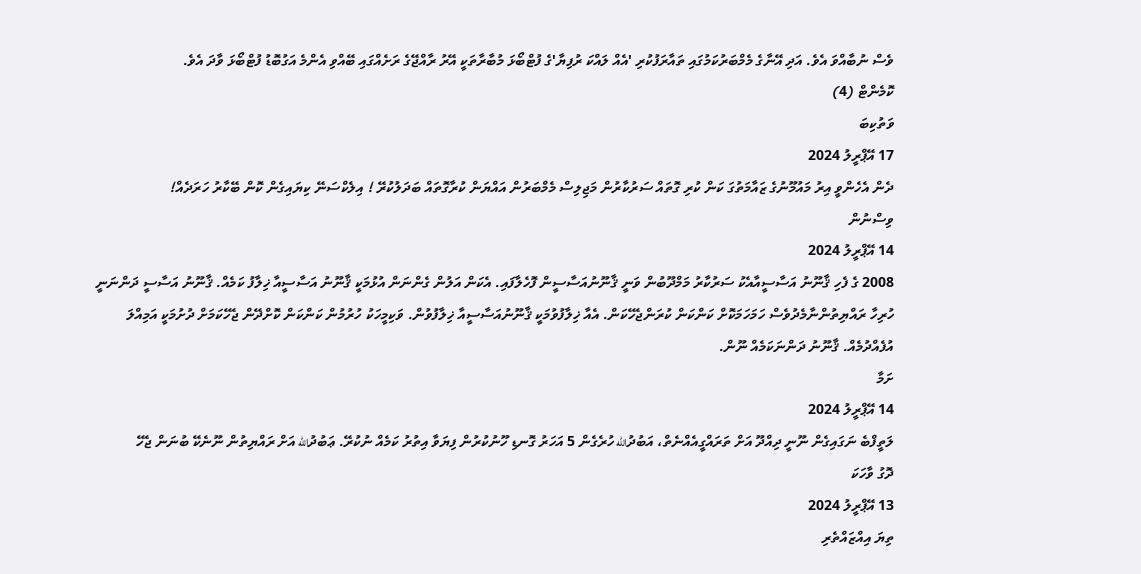ވެސް ނުބާއްވަ އެވެ. އަދި އޭނާގެ މެމްބަރުކަމުގައި ތައާރަފުކުރި 'އެއް ލައްކަ ރުފިޔާ'ގެ ފުޓްބޯޅަ މުބާރާތަކީ އޭރު ރާއްޖޭގެ ރަށެއްގައި ބޭއްވި އެންމެ އަގުބޮޑު ފުޓްބޯޅަ ވާދަ އެވެ.
ކޮމެންޓް (4)
ވަތުކިބަ
17 އޭޕްރީލު 2024
ދެން އެހެންވީ އިރު މައުމޫނުގެ ޒައާމަތުގަ ކަން ކުރި ގޮތައް ސަރުކާރުން މަޖިލިސް މެމްބަރުން އައްޔަން ކުރާގޮތައް ބަދަލުކުރޭ ! އިލެކްސަނޭ ކިޔައިގެން ކޮން ބޭކާރު ހަރަދެއް!
ވިސްނުން
14 އޭޕްރީލު 2024
2008 ގެ ފެހި ޤާނޫނު އަސާސީއާއެކު ސަރުކާރު މަމްދޫބުން ވަނީ ޤާނޫނުއަސާސީން ފޮހެލާފައި. އެކަން އަލުން ގެންނަން އުޅުމަކީ ޤާނޫނު އަސާސީއާ ޚިލާފު ކަމެއް. ޤާނޫނު އަސާސީ ދަންނަނީ ހުރިހާ ރައްޔިތުންނާމެދުވެސް ހަމަހަމަކޮށް ކަންކަން ކުރަންޖެހޭކަން. އެއާ ޚިލާފުވުމަކީ ޤާނޫނުއަސާސީއާ ޚިލާފުވުން. ވަކިމީހަކު ހުރުމުން ކަންކަން ކޮށްދޭން ޖެހޭކަމަށް ދުށުމަކީ އަމިއްލަ އުފެއްދުމެއް. ޤާނޫނު ދަންނަކަމެއް ނޫން.
ށަމާ
14 އޭޕްރީލު 2024
ލަތީފްބެ ނަގައިގެން ނޫނީ ދިއްދޫ އަށް ތަރައްގީއެއްނެތް، އަބުދުالله ހުރެގެން 5 އަހަރު ގޮނޑި ހޫނުކުރުން ފިޔަވާ އިތުރު ކަމެއް ނުކުރޭ. ޢަބުދުالله އަށް ރައްޔިތުން ނޫނެކޭ ބުނަން ޖެހޭ
ދޮގު ވާހަކަ
13 އޭޕްރީލު 2024
ތިޔަ އިއްޒައްތެރި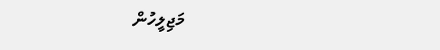މަޖިލީހުން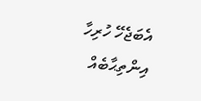އެބަޖެހޭ ހުރިހާ އިންތިޙާބެއް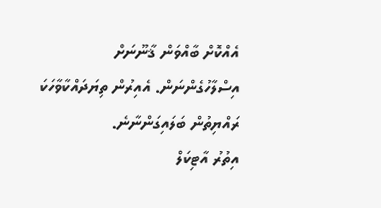އެއްކޮށް ބާއްވަން ޤާނޫނަށް އިސްލާހުގެންނަން. އެއިރުން ތިޔަދައްކާވާހަކަ ރައްޔިތުން ބަލައިގަންނާނެ.
އިތުރު އާޓިކަލް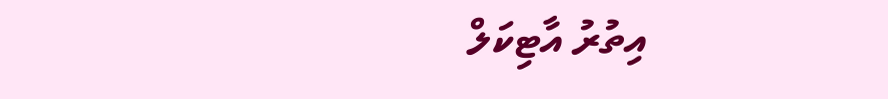އިތުރު އާޓިކަލް